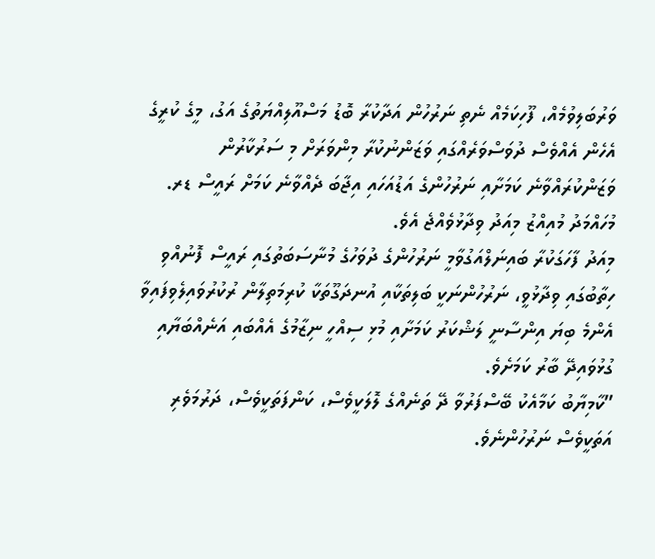ވަރުބަލިވުމެއް، ފޫހިކަމެއް ނެތި ނަރުހުން އަދާކުރާ ބޮޑު މަސްއޫލިއްޔަތުގެ އަގު، މީގެ ކުރީގެ އެހެން އެއްވެސް ދުވަސްވަރެއްގައި ވަޒަންނުކުރާ މިންވަރަށް މި ސަރުކާރުން ވަޒަންކުރައްވާނެ ކަމަށާއި ނަރުހުންގެ އަޑުއަހައި އިޖާބަ ދެއްވާނެ ކަމަށް ރައީސް ޑރ. މުހައްމަދު މުއިއްޒު މިއަދު ވިދާޅުވެއްޖެ އެވެ.
މިއަދު ފާހަގަކުރާ ބައިނަލްއަގުވާމީ ނަރުހުންގެ ދުވަހުގެ މުނާސަބަތުގައި ރައީސް ފޮނުއްވި ހިތާބުގައި ވިދާޅުވީ، ނަރުހުންނަކީ ބަލިތަކާއި އުނދަގޫތަކާ ކުރިމަތިލާން ރުކުރުވައިލެވިފައިވާ އެންމެ ބިޔަ އިންސާނީ ލަޝްކަރު ކަމަށާއި މުޅި ސިއްހީ ނިޒާމުގެ އެއްބައި އަނެއްބަޔާއި ގުޅުވައިދޭ ބާރު ކަމަށެވެ.
”ކާމިޔާބު ކަމާއެކު ބޭސްފަރުވާ ދޭ ތަނެއްގެ ލޮލަކީވެސް، ކަންފަތަކީވެސް، ދަރުމަވެރި އަތަކީވެސް ނަރުހުންނެވެ.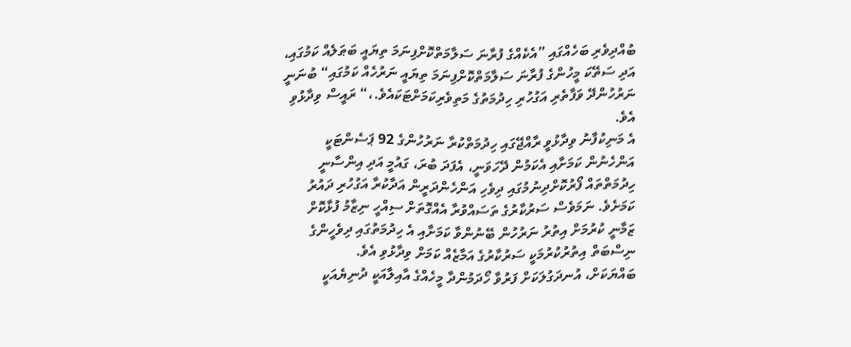ބުއްދިވެރި ބަހެއްގައި ”އެކެއްގެ ފުރާނަ ސަލާމަތްކޮށްފިނަމަ ތިޔައީ ބަޠަލެއް ކަމުގައި، އަދި ސަތޭކަ މީހުންގެ ފުރާނަ ސަލާމަތްކޮށްފިނަމަ ތިޔައީ ނަރުހެއް ކަމުގައި“ ބުނަނީ ނަރުހުންދޭ ވަފާތެރި އަގުހުރި ހިދުމަތުގެ މަތިވެރިކަމަށްޓަކައެވެ.،“ ރައީސް ވިދާޅުވި އެވެ.
އެ މަނިކުފާނު ވިދާޅުވީ ރާއްޖޭގައި ހިދުމަތްކުރާ ނަރުހުންގެ 92 ޕަސެންޓަކީ އަންހެނުން ކަމަށާއި އެކަމުން ދޭހަވަނީ، އެފަދަ ބުރަ، ގައުމީ އަދި އިންސާނީ ހިދުމަތްތައް ފޯރުކޮށްދިނުމުގައި ދިވެހި އަންހެންދަރީން އަދާކުރާ އަގުހުރި ދައުރު ކަމަށެވެ. ނަމަވެސް ސަރުކާރުގެ ތަސައްވުރާ އެއްގޮތަށް ސިއްހީ ނިޒާމު ފުޅާކޮށް ޒަމާނީ ކުރުމަށް އިތުރު ނަރުހުން ބޭނުންވާ ކަމަށާއި އެ ހިދުމަތުގައި ދިވެހީންގެ ނިސްބަތް އިތުރުކުރުމަކީ ސަރުކާރުގެ އަމާޒެއް ކަމަށް ވިދާޅުވި އެވެ.
ބައްޔަކަށް، އުނދަގުލަކަށް ފަރުވާ ހޯދަމުންދާ މީހެއްގެ އާއިލާއަކީ ދުނިޔެއަކީ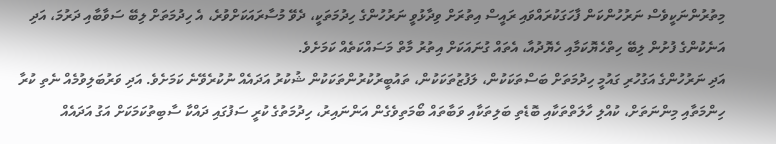މިތުރުންނަކީވެސް ނަރުހުންކަން ފާހަގަކުރައްވައި ރައީސް އިތުރަށް ވިދާޅުވީ ނަރުހުންގެ ހިދުމަތަކީ، ދެވޭ މުސާރައަކަށްވުރެ، އެ ހިދުމަތަށް ލިބޭ ސަވާބާއި ދަރުމަ، އަދި އަނެކުންގެ ފުށުން ލިބޭ ހިތްހެޔޮކަމާއި ހެޔޮދުއާ، އެތައް ގުނައަކަށް އިތުރު މާތް މަސައްކަތެއް ކަމަށެވެ.
އަދި ނަރުހުންގެ އަގުހުރި ގައުމީ ހިދުމަތަށް ބަސްތަކަކުން، ލަފުޒުތަކަކުން، ތައުބީރުކުރުންތަކަކުން ޝުކުރު އަދައެއް ނުކުރެވޭނެ ކަމަށެވެ. އަދި ވަރުބަލިވުމެއް ނެތި ކުރާ ހިންމަތާއި މިންނަތަށް، ކުއްލި ހާލަތްތަކާއި ބޮޑެތި ބަލިތަކާއި ވަބާތައް ބޯމަތިވެގެން އަންނައިރު، ހިދުމަތުގެ ކުރީ ސަފުގައި ދައްކާ ސާބިތުކަމަކަށް އަގު އަދައެއް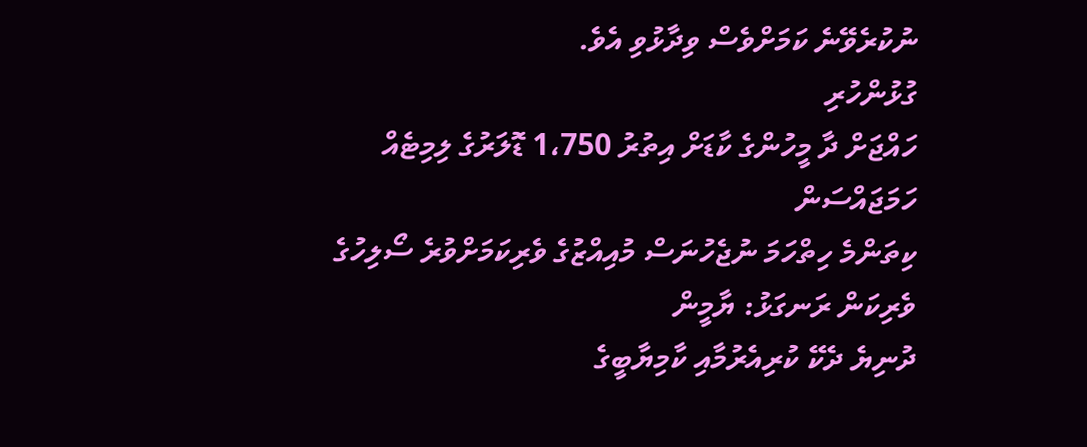ނުކުރެވޭނެ ކަމަށްވެސް ވިދާޅުވި އެވެ.
ގުޅުންހުރި
ހައްޖަށް ދާ މީހުންގެ ކާޑަށް އިތުރު 1،750 ޑޮލަރުގެ ލިމިޓެއް ހަމަޖައްސަން
ކިތަންމެ ހިތްހަމަ ނުޖެހުނަސް މުއިއްޒުގެ ވެރިކަމަށްވުރެ ސޯލިހުގެ ވެރިކަން ރަނގަޅު: ޔާމީން
ދުނިޔެ ދެކޭ ކުރިއެރުމާއި ކާމިޔާބީގެ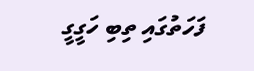ފަހަތުގައި ތިބި ހަގީގީ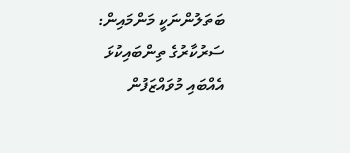ބަތަލުންނަކީ މަންމައިން:
ސަރުކާރުގެ ތިންބައިކުޅަ އެއްބައި މުވައްޒަފުން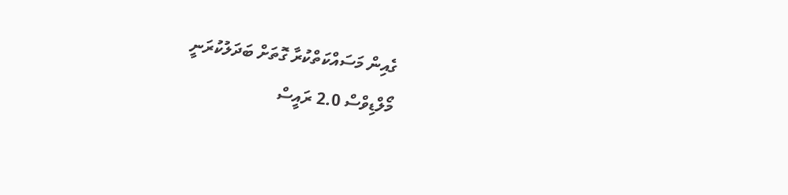ގެއިން މަސައްކަތްކުރާ ގޮތަށް ބަދަލުކުރަނީ
މޯލްޑިވްސް 2.0 ރައީސް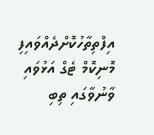އިފްތިތާހުކޮށްދެއްވައިފި
މޮނިކޮމް ޓެގް އަޅުވައި ވާނުވާގައި ތިބި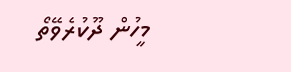މީހުން ދޫކުރެވޭތޯ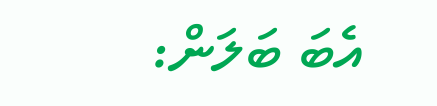އެބަ ބަލަން: